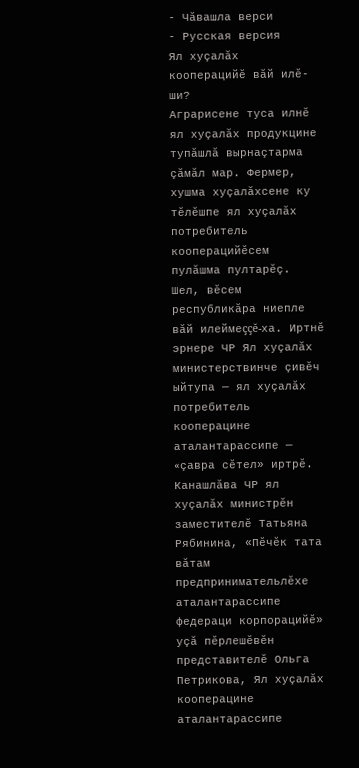- Чăвашла верси
- Русская версия
Ял хуçалăх кооперацийĕ вăй илĕ-ши?
Аграрисене туса илнĕ ял хуçалăх продукцине тупăшлă вырнаçтарма çăмăл мар. Фермер, хушма хуçалăхсене ку тĕлĕшпе ял хуçалăх потребитель кооперацийĕсем пулăшма пултарĕç. Шел, вĕсем республикăра ниепле вăй илеймеççĕ-ха. Иртнĕ эрнере ЧР Ял хуçалăх министерствинче çивĕч ыйтупа — ял хуçалăх потребитель кооперацине аталантарассипе — «çавра сĕтел» иртрĕ.
Канашлăва ЧР ял хуçалăх министрĕн заместителĕ Татьяна Рябинина, «Пĕчĕк тата вăтам предпринимательлĕхе аталантарассипе федераци корпорацийĕ» уçă пĕрлешĕвĕн представителĕ Ольга Петрикова, Ял хуçалăх кооперацине аталантарассипе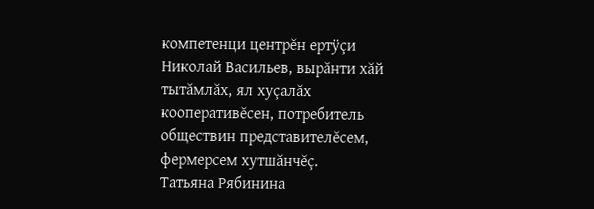компетенци центрĕн ертÿçи Николай Васильев, вырăнти хăй тытăмлăх, ял хуçалăх кооперативĕсен, потребитель обществин представителĕсем, фермерсем хутшăнчĕç.
Татьяна Рябинина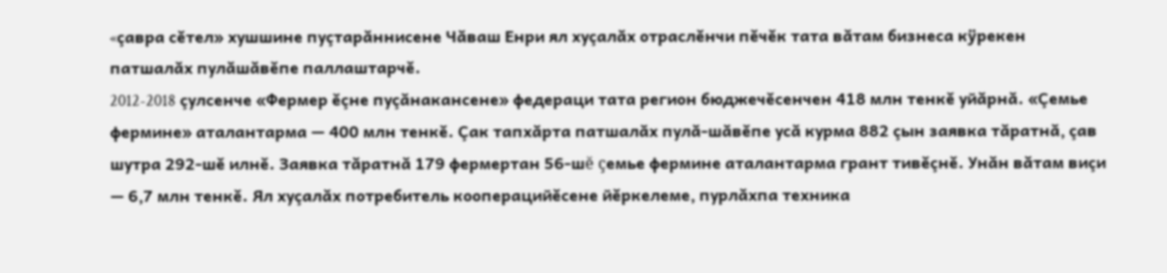«çавра сĕтел» хушшине пуçтарăннисене Чăваш Енри ял хуçалăх отраслĕнчи пĕчĕк тата вăтам бизнеса кÿрекен патшалăх пулăшăвĕпе паллаштарчĕ.
2012-2018 çулсенче «Фермер ĕçне пуçăнакансене» федераци тата регион бюджечĕсенчен 418 млн тенкĕ уйăрнă. «Çемье фермине» аталантарма — 400 млн тенкĕ. Çак тапхăрта патшалăх пулă-шăвĕпе усă курма 882 çын заявка тăратнă, çав шутра 292-шĕ илнĕ. Заявка тăратнă 179 фермертан 56-шĕ çемье фермине аталантарма грант тивĕçнĕ. Унăн вăтам виçи — 6,7 млн тенкĕ. Ял хуçалăх потребитель кооперацийĕсене йĕркелеме, пурлăхпа техника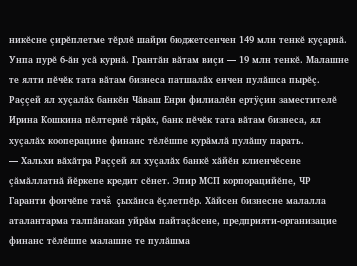никĕсне çирĕплетме тĕрлĕ шайри бюджетсенчен 149 млн тенкĕ куçарнă. Унпа пурĕ 6-ăн усă курнă. Грантăн вăтам виçи — 19 млн тенкĕ. Малашне те ялти пĕчĕк тата вăтам бизнеса патшалăх енчен пулăшса пырĕç.
Раççей ял хуçалăх банкĕн Чăваш Енри филиалĕн ертÿçин заместителĕ Ирина Кошкина пĕлтернĕ тăрăх, банк пĕчĕк тата вăтам бизнеса, ял хуçалăх кооперацине финанс тĕлĕшпе курăмлă пулăшу парать.
— Хальхи вăхăтра Раççей ял хуçалăх банкĕ хăйĕн клиенчĕсене çăмăллатнă йĕркепе кредит сĕнет. Эпир МСП корпорацийĕпе, ЧР Гаранти фончĕпе тачă çыхăнса ĕçлетпĕр. Хăйсен бизнесне малалла аталантарма талпăнакан уйрăм пайтаçăсене, предприяти-организацие финанс тĕлĕшпе малашне те пулăшма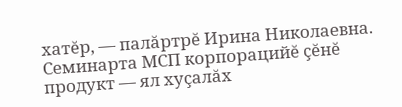хатĕр, — палăртрĕ Ирина Николаевна.
Семинарта МСП корпорацийĕ çĕнĕ продукт — ял хуçалăх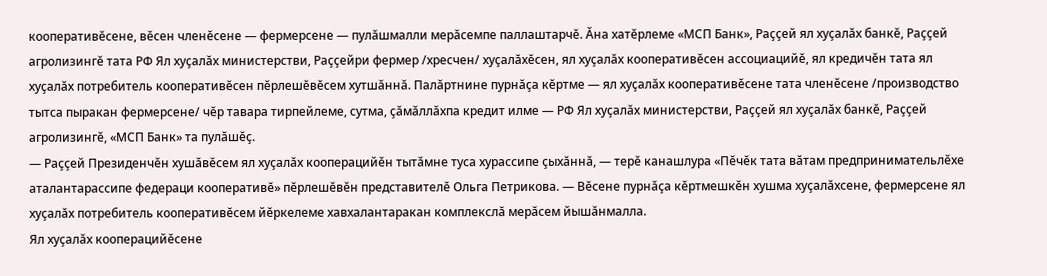кооперативĕсене, вĕсен членĕсене — фермерсене — пулăшмалли мерăсемпе паллаштарчĕ. Ăна хатĕрлеме «МСП Банк», Раççей ял хуçалăх банкĕ, Раççей агролизингĕ тата РФ Ял хуçалăх министерстви, Раççейри фермер /хресчен/ хуçалăхĕсен, ял хуçалăх кооперативĕсен ассоциацийĕ, ял кредичĕн тата ял хуçалăх потребитель кооперативĕсен пĕрлешĕвĕсем хутшăннă. Палăртнине пурнăçа кĕртме — ял хуçалăх кооперативĕсене тата членĕсене /производство тытса пыракан фермерсене/ чĕр тавара тирпейлеме, сутма, çăмăллăхпа кредит илме — РФ Ял хуçалăх министерстви, Раççей ял хуçалăх банкĕ, Раççей агролизингĕ, «МСП Банк» та пулăшĕç.
— Раççей Президенчĕн хушăвĕсем ял хуçалăх кооперацийĕн тытăмне туса хурассипе çыхăннă, — терĕ канашлура «Пĕчĕк тата вăтам предпринимательлĕхе аталантарассипе федераци кооперативĕ» пĕрлешĕвĕн представителĕ Ольга Петрикова. — Вĕсене пурнăçа кĕртмешкĕн хушма хуçалăхсене, фермерсене ял хуçалăх потребитель кооперативĕсем йĕркелеме хавхалантаракан комплекслă мерăсем йышăнмалла.
Ял хуçалăх кооперацийĕсене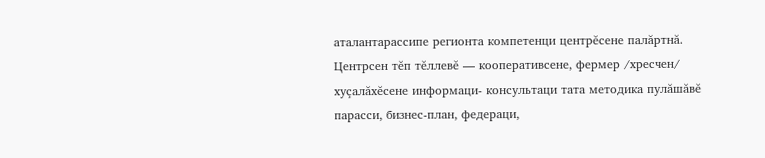аталантарассипе регионта компетенци центрĕсене палăртнă. Центрсен тĕп тĕллевĕ — кооперативсене, фермер /хресчен/ хуçалăхĕсене информаци- консультаци тата методика пулăшăвĕ парасси, бизнес-план, федераци,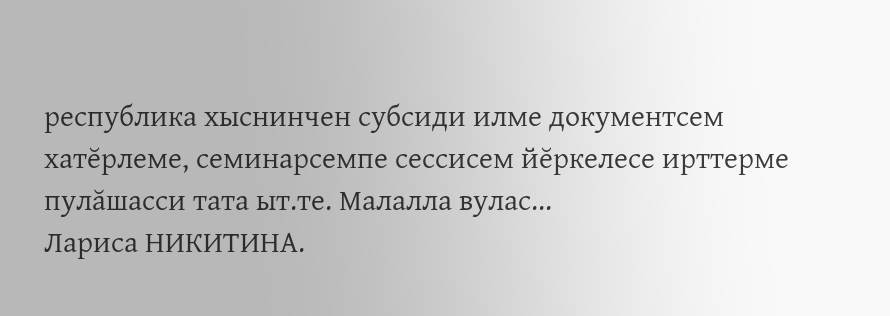республика хыснинчен субсиди илме документсем хатĕрлеме, семинарсемпе сессисем йĕркелесе ирттерме пулăшасси тата ыт.те. Малалла вулас...
Лариса НИКИТИНА.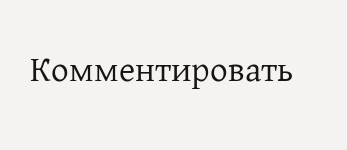Комментировать